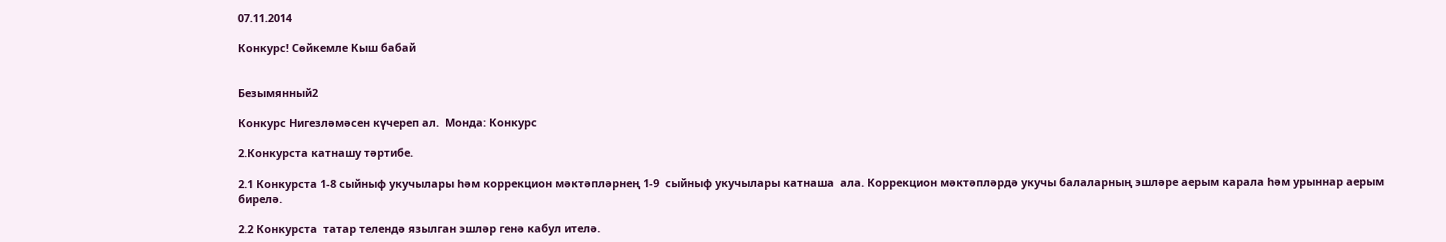07.11.2014

Конкурс! Сөйкемле Кыш бабай


Безымянный2

Конкурс Нигезләмәсен күчереп ал.  Монда: Конкурс

2.Конкурста катнашу тәртибе.

2.1 Конкурста 1-8 сыйныф укучылары һәм коррекцион мәктәпләрнең 1-9  сыйныф укучылары катнаша  ала. Коррекцион мәктәпләрдә укучы балаларның эшләре аерым карала һәм урыннар аерым бирелә.

2.2 Конкурста  татар телендә язылган эшләр генә кабул ителә.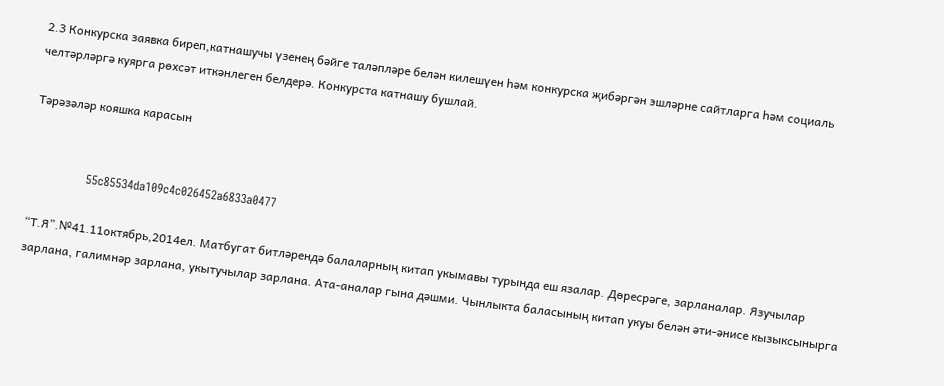2.3 Конкурска заявка биреп,катнашучы үзенең бәйге таләпләре белән килешүен һәм конкурска җибәргән эшләрне сайтларга һәм социаль челтәрләргә куярга рөхсәт иткәнлеген белдерә. Конкурста катнашу бушлай.

Тәрәзәләр кояшка карасын


              55c85534da109c4c026452a6833a0477

“Т.Я”.№41.11октябрь,2014ел. Матбугат битләрендә балаларның китап укымавы турында еш язалар. Дөресрәге, зарланалар. Язучылар зарлана, галимнәр зарлана, укытучылар зарлана. Ата-аналар гына дәшми. Чынлыкта баласының китап укуы белән әти-әнисе кызыксынырга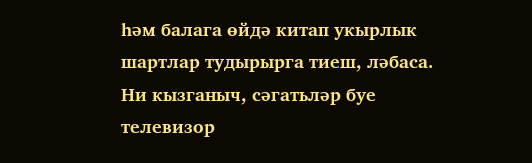һәм балага өйдә китап укырлык шартлар тудырырга тиеш, ләбаса. Ни кызганыч, сәгатьләр буе телевизор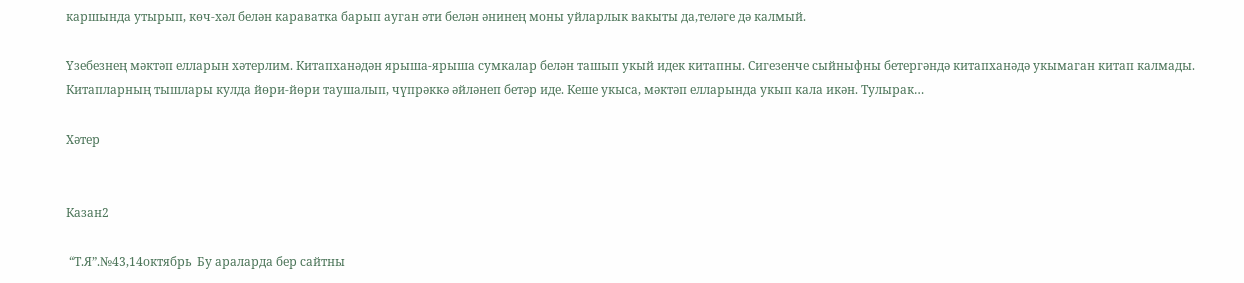каршында утырып, көч-хәл белән караватка барып ауган әти белән әнинең моны уйларлык вакыты да,теләге дә калмый.

Үзебезнең мәктәп елларын хәтерлим. Китапханәдән ярыша-ярыша сумкалар белән ташып укый идек китапны. Сигезенче сыйныфны бетергәндә китапханәдә укымаган китап калмады. Китапларның тышлары кулда йөри-йөри таушалып, чүпрәккә әйләнеп бетәр иде. Кеше укыса, мәктәп елларында укып кала икән. Тулырак…

Хәтер


Казан2

 “Т.Я”.№43,14октябрь  Бу араларда бер сайтны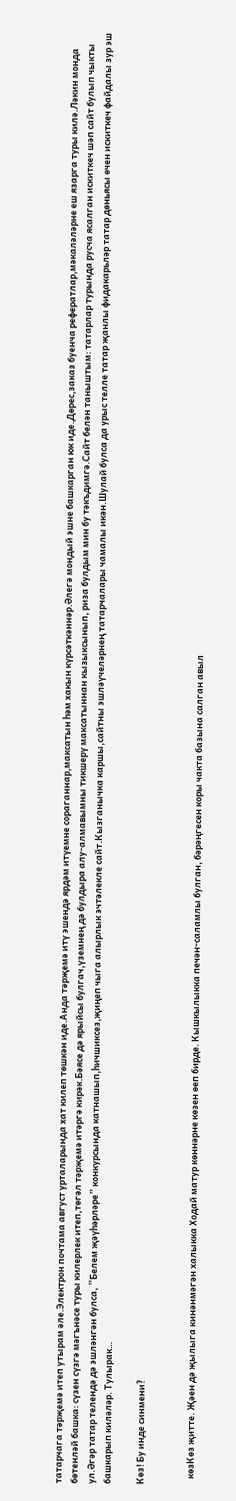татарчага тәрҗемә итеп утырам әле.Электрон почтама август урталарында хат килеп төшкән иде.Анда тәрҗемә итү эшендә ярдәм итүемне сораганнар,максатын һәм хакын күрсәткәннәр.Әлегә мондый эшне башкарган юк иде.Дөрес,заказ буенча рефератлар,мәкаләләрне еш язарга туры килә.Ләкин монда бөтенләй башка: сүзен сүзгә мәгънәсе туры килерлек итеп,төгәл тәрҗемә итәргә кирәк.Бәясе дә ярыйсы булгач,үземнең дә булдыра алу-алмавымны тикшерү максатыннан кызыксынып, риза булдым мин бу тәкъдимгә.Сайт белән таныштым: татарлар турында русча ясалган искиткеч шәп сайт булып чыкты ул.Әгәр татар телендә дә эшләнгән булса, ”Белем җәүһәрләре” конкурсында катнашып,һичшиксез,җиңеп чыга алырлык эчтәлекле сайт.Кызганычка каршы,сайтны эшләүчеләрнең татарчалары чамалы икән.Шулай булса да урыс телле татар җанлы фидакарьләр татар дөньясы өчен искиткеч файдалы зур эш башкарып киләләр. Тулырак…

Көз! Бу инде синмени?


   көзКөз җитте. Җәен дә җылыга кинәнмәгән халыкка Ходай матур көннәрне көзен өеп бирде. Кышкылыкка печән-саламлы булган, бәрәңгесен коры чакта базына салган авыл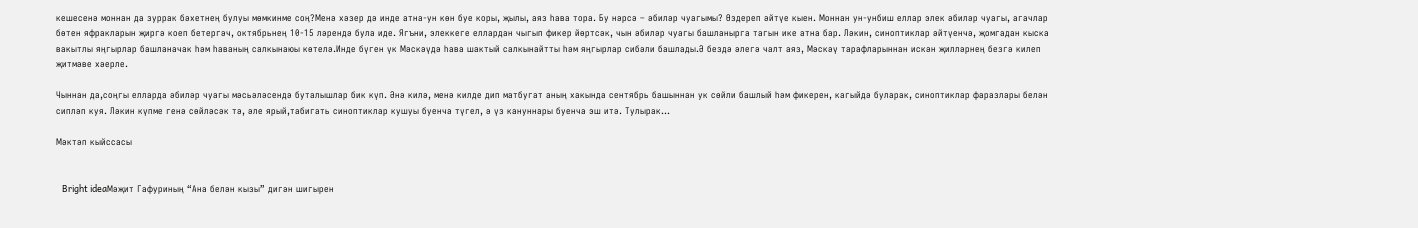кешесенә моннан да зуррак бәхетнең булуы мөмкинме соң?Менә хәзер дә инде атна-ун көн буе коры, җылы, аяз һава тора. Бу нәрсә – әбиләр чуагымы? Өздереп әйтүе кыен. Моннан ун-унбиш еллар элек әбиләр чуагы, агачлар бөтен яфракларын җиргә коеп бетергәч, октябрьнең 10-15 ләрендә була иде. Ягъни, элеккеге еллардан чыгып фикер йөртсәк, чын әбиләр чуагы башланырга тагын ике атна бар. Ләкин, синоптиклар әйтүенчә, җомгадан кыска вакытлы яңгырлар башланачак һәм һаваның салкынаюы көтелә.Инде бүген үк Мәскәүдә һава шактый салкынайтты һәм яңгырлар сибәли башлады.Ә бездә әлегә чалт аяз, Мәскәү тарафларыннан искән җилләрнең безгә килеп җитмәве хәерле.

Чыннан да,соңгы елларда әбиләр чуагы мәсьәләсендә буталышлар бик күп. Әнә килә, менә килде дип матбугат аның хакында сентябрь башыннан ук сөйли башлый һәм фикерен, кагыйдә буларак, синоптиклар фаразлары белән сипләп куя. Ләкин күпме генә сөйләсәк тә, әле ярый,табигать синоптиклар кушуы буенча түгел, ә үз кануннары буенча эш итә. Тулырак…

Мәктәп кыйссасы


   Bright ideaМәҗит Гафуриның “Ана белән кызы” дигән шигырен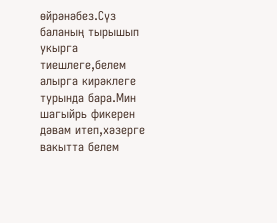өйрәнәбез.Сүз баланың тырышып укырга тиешлеге,белем алырга кирәклеге турында бара.Мин шагыйрь фикерен дәвам итеп,хәзерге вакытта белем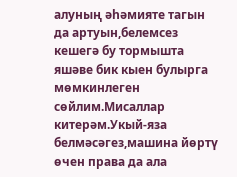алуның әһәмияте тагын да артуын,белемсез кешегә бу тормышта яшәве бик кыен булырга мөмкинлеген сөйлим.Мисаллар китерәм.Укый-яза белмәсәгез,машина йөртү өчен права да ала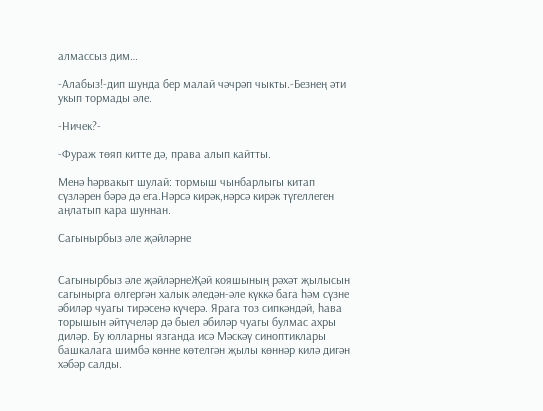алмассыз дим…

-Алабыз!-дип шунда бер малай чәчрәп чыкты.-Безнең әти укып тормады әле.

-Ничек?-

-Фураж төяп китте дә, права алып кайтты.

Менә һәрвакыт шулай: тормыш чынбарлыгы китап сүзләрен бәрә дә ега.Нәрсә кирәк,нәрсә кирәк түгеллеген аңлатып кара шуннан.

Сагынырбыз әле җәйләрне


Сагынырбыз әле җәйләрнеҖәй кояшының рәхәт җылысын сагынырга өлгергән халык әледән-әле күккә бага һәм сүзне әбиләр чуагы тирәсенә күчерә. Ярага тоз сипкәндәй, һава торышын әйтүчеләр дә быел әбиләр чуагы булмас ахры диләр. Бу юлларны язганда исә Мәскәү синоптиклары башкалага шимбә көнне көтелгән җылы көннәр килә дигән хәбәр салды.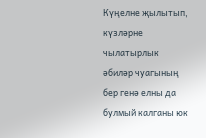Күңелне җылытып, күзләрне чылатырлык әбиләр чуагының бер генә елны да булмый калганы юк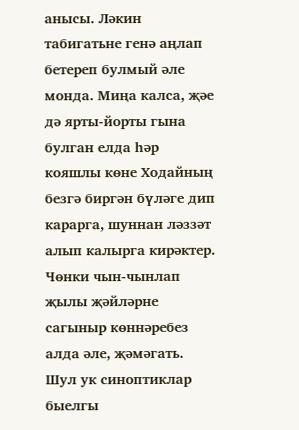анысы. Ләкин табигатьне генә аңлап бетереп булмый әле монда. Миңа калса, җәе дә ярты-йорты гына булган елда һәр кояшлы көне Ходайның безгә биргән бүләге дип карарга, шуннан ләззәт алып калырга кирәктер. Чөнки чын-чынлап җылы җәйләрне сагыныр көннәребез алда әле, җәмәгать. Шул ук синоптиклар быелгы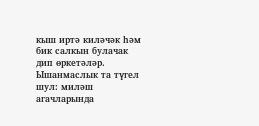кыш иртә киләчәк һәм бик салкын булачак дип өркетәләр. Ышанмаслык та түгел шул: миләш агачларында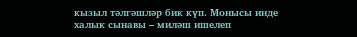кызыл тәлгәшләр бик күп. Монысы инде халык сынавы – миләш ишелеп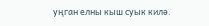уңган елны кыш суык килә.